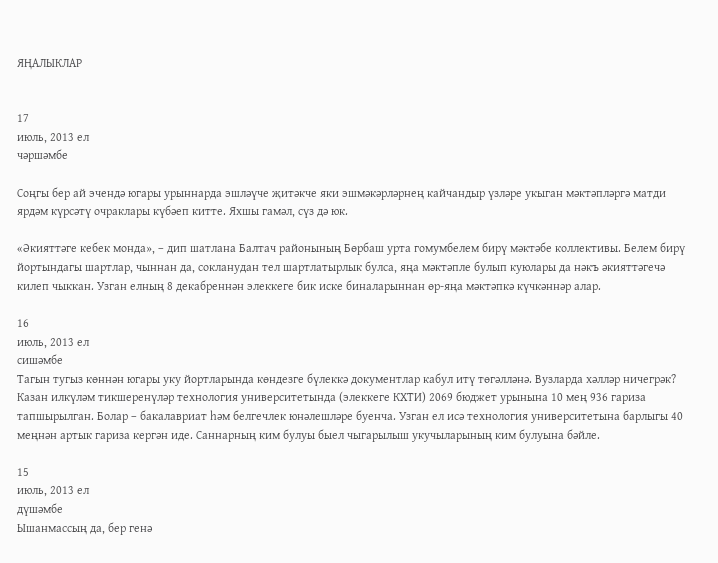ЯҢАЛЫКЛАР


17
июль, 2013 ел
чәршәмбе

Соңгы бер ай эчендә югары урыннарда эшләүче җитәкче яки эшмәкәрләрнең кайчандыр үзләре укыган мәктәпләргә матди ярдәм күрсәтү очраклары күбәеп китте. Яхшы гамәл, сүз дә юк.

«Әкияттәге кебек монда», – дип шатлана Балтач районының Бөрбаш урта гомумбелем бирү мәктәбе коллективы. Белем бирү йортындагы шартлар, чыннан да, сокланудан тел шартлатырлык булса, яңа мәктәпле булып куюлары да нәкъ әкияттәгечә килеп чыккан. Узган елның 8 декабреннән элеккеге бик иске биналарыннан өр-яңа мәктәпкә күчкәннәр алар.

16
июль, 2013 ел
сишәмбе
Тагын тугыз көннән югары уку йортларында көндезге бүлеккә документлар кабул итү төгәлләнә. Вузларда хәлләр ничегрәк?
Казан илкүләм тикшеренүләр технология университетында (элеккеге КХТИ) 2069 бюджет урынына 10 мең 936 гариза тапшырылган. Болар – бакалавриат һәм белгечлек юнәлешләре буенча. Узган ел исә технология университетына барлыгы 40 меңнән артык гариза кергән иде. Саннарның ким булуы быел чыгарылыш укучыларының ким булуына бәйле.

15
июль, 2013 ел
дүшәмбе
Ышанмассың да, бер генә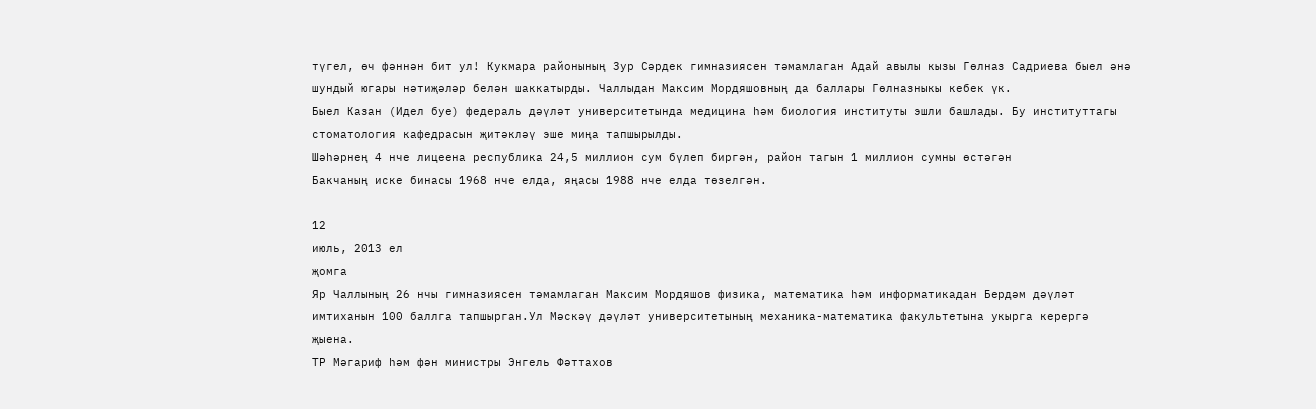түгел, өч фәннән бит ул! Кукмара районының Зур Сәрдек гимназиясен тәмамлаган Адай авылы кызы Гөлназ Садриева быел әнә шундый югары нәтиҗәләр белән шаккатырды. Чаллыдан Максим Мордяшовның да баллары Гөлназныкы кебек үк.
Быел Казан (Идел буе) федераль дәүләт университетында медицина һәм биология институты эшли башлады. Бу институттагы стоматология кафедрасын җитәкләү эше миңа тапшырылды.
Шәһәрнең 4 нче лицеена республика 24,5 миллион сум бүлеп биргән, район тагын 1 миллион сумны өстәгән
Бакчаның иске бинасы 1968 нче елда, яңасы 1988 нче елда төзелгән.

12
июль, 2013 ел
җомга
Яр Чаллының 26 нчы гимназиясен тәмамлаган Максим Мордяшов физика, математика һәм информатикадан Бердәм дәүләт имтиханын 100 баллга тапшырган.Ул Мәскәү дәүләт университетының механика-математика факультетына укырга керергә җыена.
ТР Мәгариф һәм фән министры Энгель Фәттахов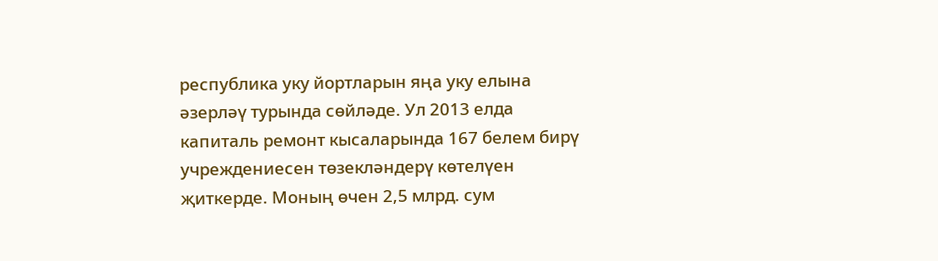республика уку йортларын яңа уку елына әзерләү турында сөйләде. Ул 2013 елда капиталь ремонт кысаларында 167 белем бирү учреждениесен төзекләндерү көтелүен җиткерде. Моның өчен 2,5 млрд. сум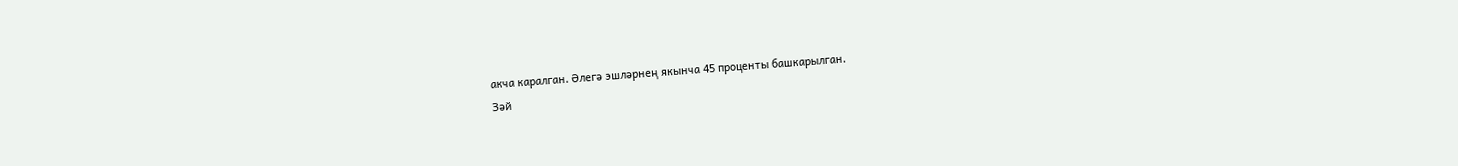акча каралган. Әлегә эшләрнең якынча 45 проценты башкарылган.
Зәй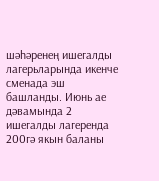шәһәренең ишегалды лагерьларында икенче сменада эш башланды. Июнь ае дәвамында 2 ишегалды лагеренда 200гә якын баланы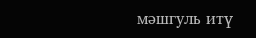мәшгуль итү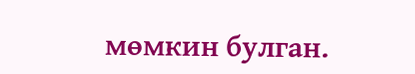мөмкин булган.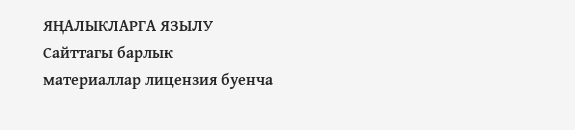ЯҢАЛЫКЛАРГА ЯЗЫЛУ
Сайттагы барлык материаллар лицензия буенча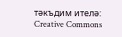тәкъдим ителә:
Creative Commons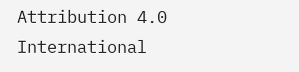Attribution 4.0 International